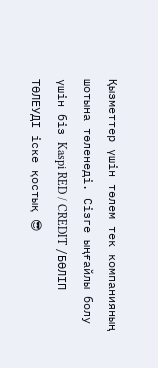Қызметтер үшін төлем тек компанияның шотына төленеді. Сізге ыңғайлы болу үшін біз Kaspi RED / CREDIT /БӨЛІП ТӨЛЕУДІ іске қостық 😎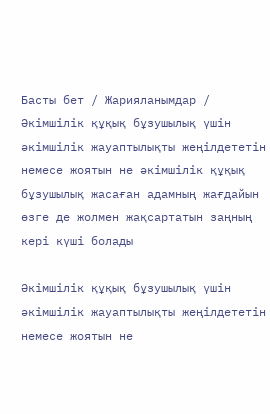Басты бет / Жарияланымдар / Әкімшілік құқық бұзушылық үшін әкімшілік жауаптылықты жеңілдететін немесе жоятын не әкімшілік құқық бұзушылық жасаған адамның жағдайын өзге де жолмен жақсартатын заңның кері күші болады

Әкімшілік құқық бұзушылық үшін әкімшілік жауаптылықты жеңілдететін немесе жоятын не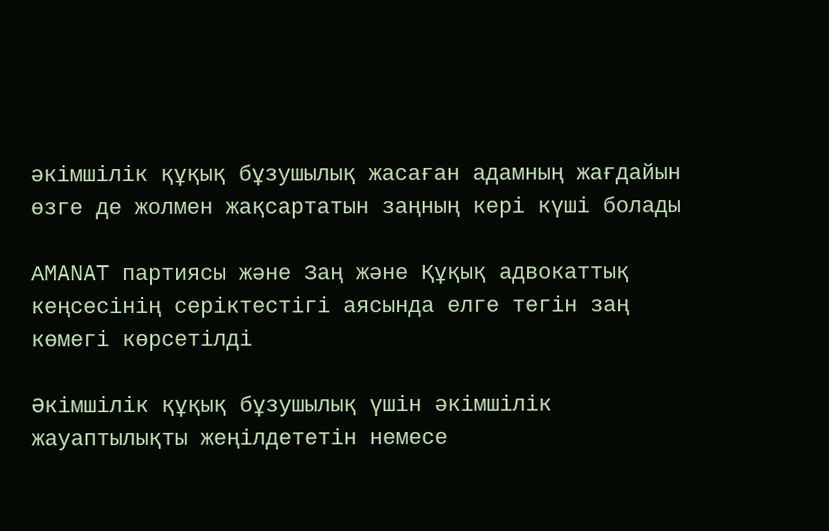әкімшілік құқық бұзушылық жасаған адамның жағдайын өзге де жолмен жақсартатын заңның кері күші болады

АMANAT партиясы және Заң және Құқық адвокаттық кеңсесінің серіктестігі аясында елге тегін заң көмегі көрсетілді

Әкімшілік құқық бұзушылық үшін әкімшілік жауаптылықты жеңілдететін немесе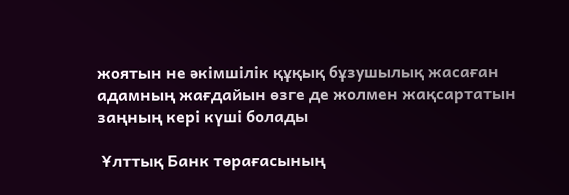жоятын не әкімшілік құқық бұзушылық жасаған адамның жағдайын өзге де жолмен жақсартатын заңның кері күші болады

 Ұлттық Банк төрағасының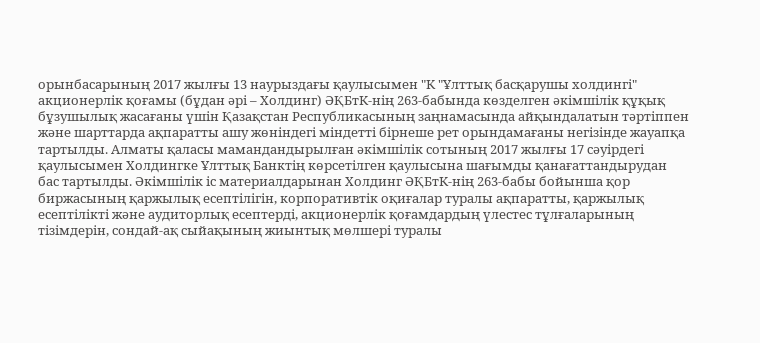орынбасарының 2017 жылғы 13 наурыздағы қаулысымен "К "Ұлттық басқарушы холдингі" акционерлік қоғамы (бұдан әрі – Холдинг) ӘҚБтК-нің 263-бабында көзделген әкімшілік құқық бұзушылық жасағаны үшін Қазақстан Республикасының заңнамасында айқындалатын тәртіппен және шарттарда ақпаратты ашу жөніндегі міндетті бірнеше рет орындамағаны негізінде жауапқа тартылды. Алматы қаласы мамандандырылған әкімшілік сотының 2017 жылғы 17 сәуірдегі қаулысымен Холдингке Ұлттық Банктің көрсетілген қаулысына шағымды қанағаттандырудан бас тартылды. Әкімшілік іс материалдарынан Холдинг ӘҚБтК-нің 263-бабы бойынша қор биржасының қаржылық есептілігін, корпоративтік оқиғалар туралы ақпаратты, қаржылық есептілікті және аудиторлық есептерді, акционерлік қоғамдардың үлестес тұлғаларының тізімдерін, сондай-ақ сыйақының жиынтық мөлшері туралы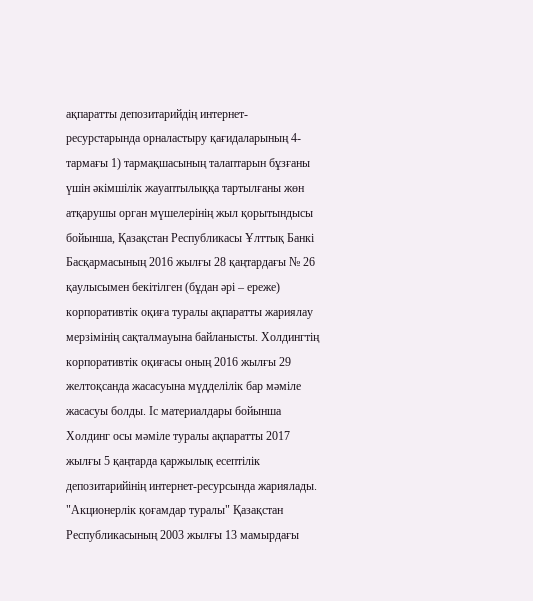ақпаратты депозитарийдің интернет-ресурстарында орналастыру қағидаларының 4-тармағы 1) тармақшасының талаптарын бұзғаны үшін әкімшілік жауаптылыққа тартылғаны жөн атқарушы орган мүшелерінің жыл қорытындысы бойынша, Қазақстан Республикасы Ұлттық Банкі Басқармасының 2016 жылғы 28 қаңтардағы № 26 қаулысымен бекітілген (бұдан әрі – ереже) корпоративтік оқиға туралы ақпаратты жариялау мерзімінің сақталмауына байланысты. Холдингтің корпоративтік оқиғасы оның 2016 жылғы 29 желтоқсанда жасасуына мүдделілік бар мәміле жасасуы болды. Іс материалдары бойынша Холдинг осы мәміле туралы ақпаратты 2017 жылғы 5 қаңтарда қаржылық есептілік депозитарийінің интернет-ресурсында жариялады. "Акционерлік қоғамдар туралы" Қазақстан Республикасының 2003 жылғы 13 мамырдағы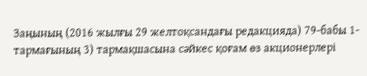Заңының (2016 жылғы 29 желтоқсандағы редакцияда) 79-бабы 1-тармағының 3) тармақшасына сәйкес қоғам өз акционерлері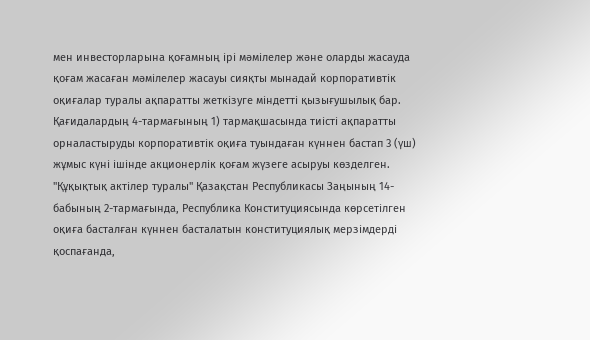мен инвесторларына қоғамның ірі мәмілелер және оларды жасауда қоғам жасаған мәмілелер жасауы сияқты мынадай корпоративтік оқиғалар туралы ақпаратты жеткізуге міндетті қызығушылық бар. Қағидалардың 4-тармағының 1) тармақшасында тиісті ақпаратты орналастыруды корпоративтік оқиға туындаған күннен бастап 3 (үш) жұмыс күні ішінде акционерлік қоғам жүзеге асыруы көзделген. "Құқықтық актілер туралы" Қазақстан Республикасы Заңының 14-бабының 2-тармағында, Республика Конституциясында көрсетілген оқиға басталған күннен басталатын конституциялық мерзімдерді қоспағанда,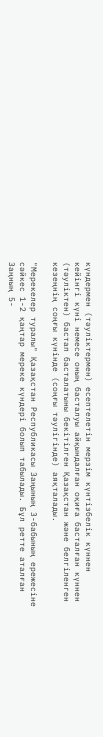күндермен (тәуліктермен) есептелетін мерзім күнтізбелік күннен кейінгі күні немесе оның басталуы айқындалған оқиға басталған күннен (тәуліктен) бастап басталатыны бекітілген Қазақстан және белгіленген кезеңнің соңғы күнінде (соңғы тәулігінде) аяқталады.

"Мерекелер туралы" Қазақстан Республикасы Заңының 3-бабының ережесіне сәйкес 1-2 қаңтар мереке күндері болып табылады. Бұл ретте аталған Заңның 5-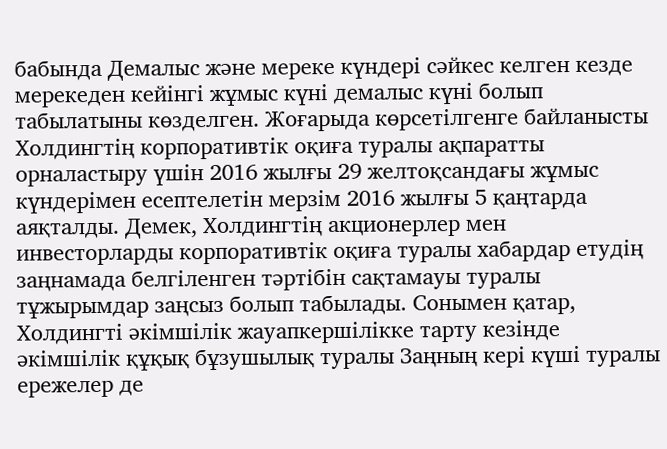бабында Демалыс және мереке күндері сәйкес келген кезде мерекеден кейінгі жұмыс күні демалыс күні болып табылатыны көзделген. Жоғарыда көрсетілгенге байланысты Холдингтің корпоративтік оқиға туралы ақпаратты орналастыру үшін 2016 жылғы 29 желтоқсандағы жұмыс күндерімен есептелетін мерзім 2016 жылғы 5 қаңтарда аяқталды. Демек, Холдингтің акционерлер мен инвесторларды корпоративтік оқиға туралы хабардар етудің заңнамада белгіленген тәртібін сақтамауы туралы тұжырымдар заңсыз болып табылады. Сонымен қатар, Холдингті әкімшілік жауапкершілікке тарту кезінде әкімшілік құқық бұзушылық туралы Заңның кері күші туралы ережелер де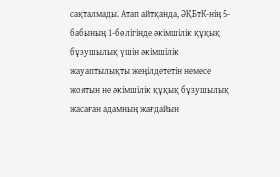сақталмады. Атап айтқанда, ӘҚБтК-нің 5-бабының 1-бөлігінде әкімшілік құқық бұзушылық үшін әкімшілік жауаптылықты жеңілдететін немесе жоятын не әкімшілік құқық бұзушылық жасаған адамның жағдайын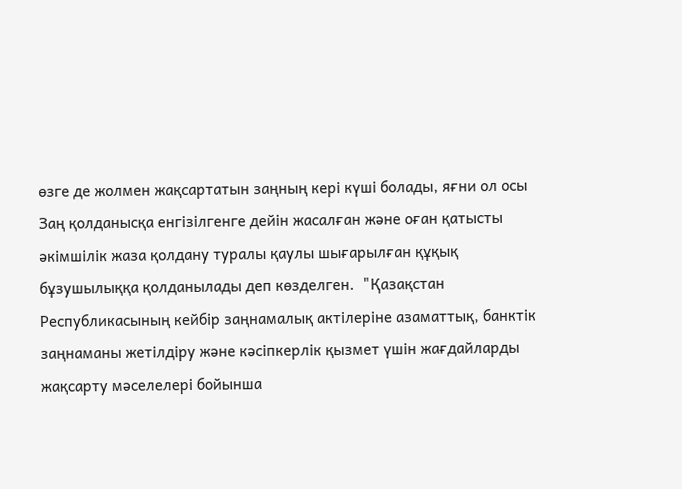өзге де жолмен жақсартатын заңның кері күші болады, яғни ол осы Заң қолданысқа енгізілгенге дейін жасалған және оған қатысты әкімшілік жаза қолдану туралы қаулы шығарылған құқық бұзушылыққа қолданылады деп көзделген.  "Қазақстан Республикасының кейбір заңнамалық актілеріне азаматтық, банктік заңнаманы жетілдіру және кәсіпкерлік қызмет үшін жағдайларды жақсарту мәселелері бойынша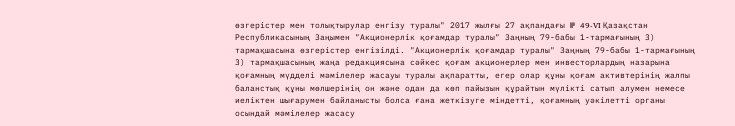өзгерістер мен толықтырулар енгізу туралы" 2017 жылғы 27 ақпандағы № 49-VI Қазақстан Республикасының Заңымен "Акционерлік қоғамдар туралы" Заңның 79-бабы 1-тармағының 3) тармақшасына өзгерістер енгізілді. "Акционерлік қоғамдар туралы" Заңның 79-бабы 1-тармағының 3) тармақшасының жаңа редакциясына сәйкес қоғам акционерлер мен инвесторлардың назарына қоғамның мүдделі мәмілелер жасауы туралы ақпаратты, егер олар құны қоғам активтерінің жалпы баланстық құны мөлшерінің он және одан да көп пайызын құрайтын мүлікті сатып алумен немесе иеліктен шығарумен байланысты болса ғана жеткізуге міндетті, қоғамның уәкілетті органы осындай мәмілелер жасасу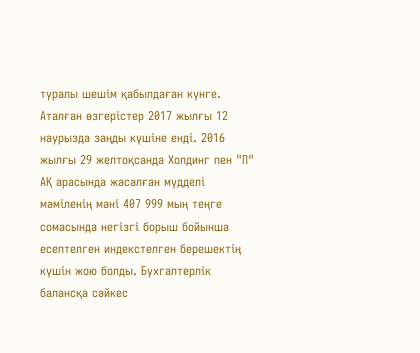туралы шешім қабылдаған күнге. Аталған өзгерістер 2017 жылғы 12 наурызда заңды күшіне енді. 2016 жылғы 29 желтоқсанда Холдинг пен "П" АҚ арасында жасалған мүдделі мәміленің мәні 407 999 мың теңге сомасында негізгі борыш бойынша есептелген индекстелген берешектің күшін жою болды. Бухгалтерлік балансқа сәйкес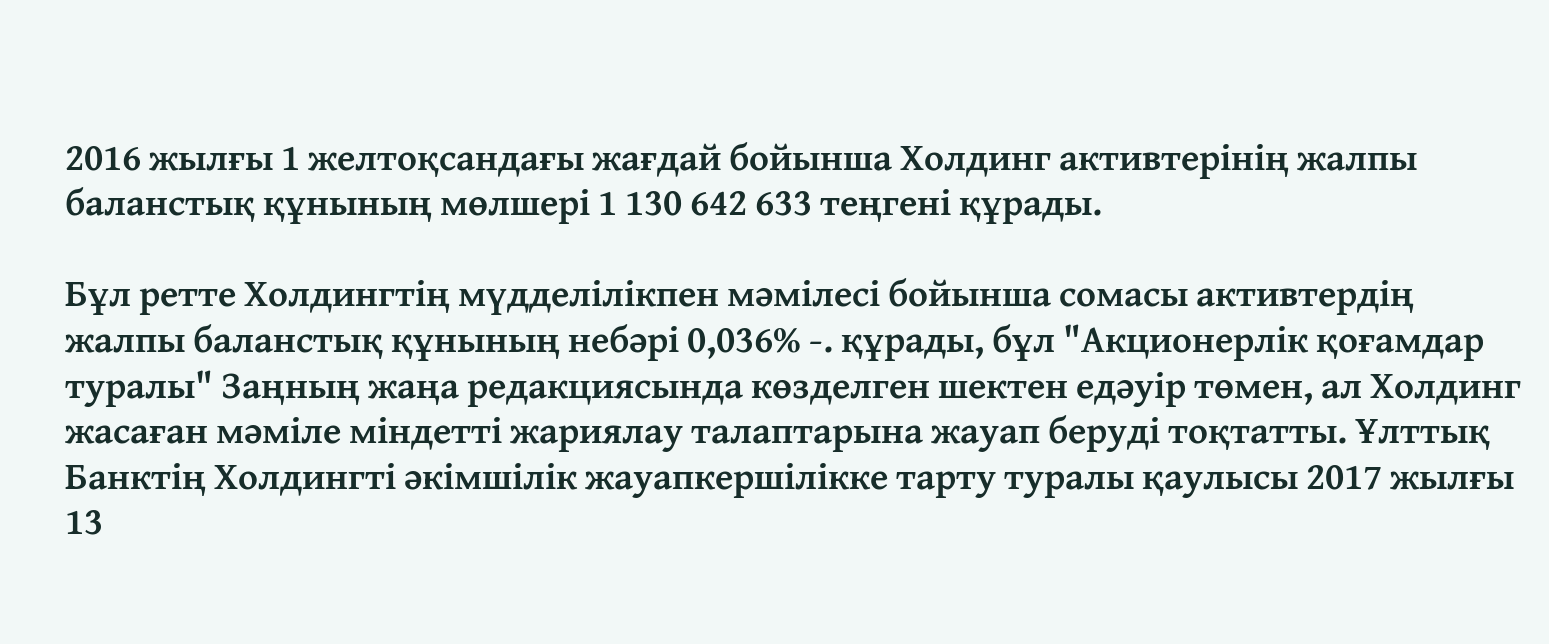2016 жылғы 1 желтоқсандағы жағдай бойынша Холдинг активтерінің жалпы баланстық құнының мөлшері 1 130 642 633 теңгені құрады.

Бұл ретте Холдингтің мүдделілікпен мәмілесі бойынша сомасы активтердің жалпы баланстық құнының небәрі 0,036% -. құрады, бұл "Акционерлік қоғамдар туралы" Заңның жаңа редакциясында көзделген шектен едәуір төмен, ал Холдинг жасаған мәміле міндетті жариялау талаптарына жауап беруді тоқтатты. Ұлттық Банктің Холдингті әкімшілік жауапкершілікке тарту туралы қаулысы 2017 жылғы 13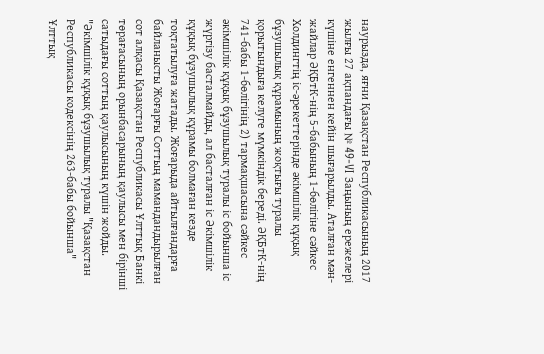наурызда, яғни Қазақстан Республикасының 2017 жылғы 27 ақпандағы № 49-VI Заңының ережелері күшіне енгеннен кейін шығарылды. Аталған мән-жайлар ӘҚБтК-нің 5-бабының 1-бөлігіне сәйкес Холдингтің іс-әрекеттерінде әкімшілік құқық бұзушылық құрамының жоқтығы туралы қорытындыға келуге мүмкіндік береді. ӘҚБтК-нің 741-бабы 1-бөлігінің 2) тармақшасына сәйкес әкімшілік құқық бұзушылық туралы іс бойынша іс жүргізу басталмайды, ал басталған іс Әкімшілік құқық бұзушылық құрамы болмаған кезде тоқтатылуға жатады. Жоғарыда айтылғандарға байланысты Жоғарғы Соттың мамандандырылған сот алқасы Қазақстан Республикасы Ұлттық Банкі төрағасының орынбасарының қаулысы мен бірінші сатыдағы соттың қаулысының күшін жойды. "Әкімшілік құқық бұзушылық туралы "Қазақстан Республикасы кодексінің 263-бабы бойынша" Ұлттық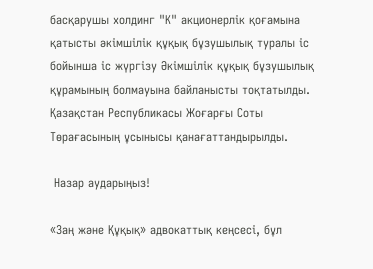басқарушы холдинг "К" акционерлік қоғамына қатысты әкімшілік құқық бұзушылық туралы іс бойынша іс жүргізу Әкімшілік құқық бұзушылық құрамының болмауына байланысты тоқтатылды. Қазақстан Республикасы Жоғарғы Соты Төрағасының ұсынысы қанағаттандырылды.

 Назар аударыңыз!

«Заң және Құқық» адвокаттық кеңсесі, бұл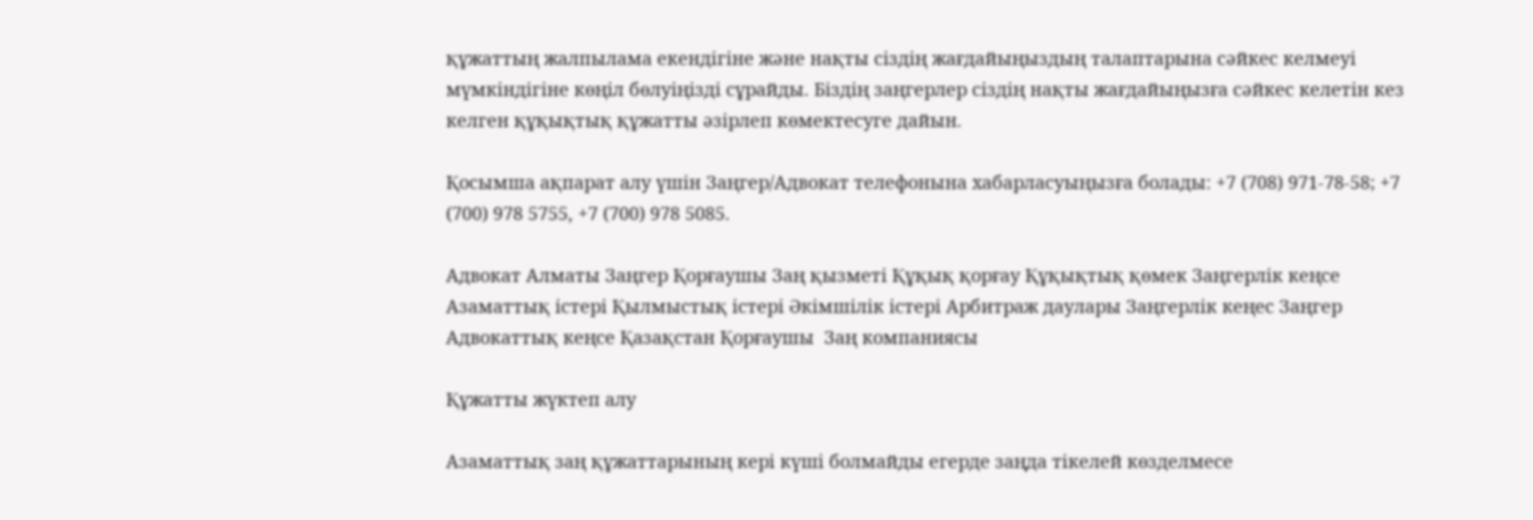құжаттың жалпылама екендігіне және нақты сіздің жағдайыңыздың талаптарына сәйкес келмеуі мүмкіндігіне көңіл бөлуіңізді сұрайды. Біздің заңгерлер сіздің нақты жағдайыңызға сәйкес келетін кез келген құқықтық құжатты әзірлеп көмектесуге дайын.

Қосымша ақпарат алу үшін Заңгер/Адвокат телефонына хабарласуыңызға болады: +7 (708) 971-78-58; +7 (700) 978 5755, +7 (700) 978 5085.

Адвокат Алматы Заңгер Қорғаушы Заң қызметі Құқық қорғау Құқықтық қөмек Заңгерлік кеңсе Азаматтық істері Қылмыстық істері Әкімшілік істері Арбитраж даулары Заңгерлік кеңес Заңгер Адвокаттық кеңсе Қазақстан Қорғаушы  Заң компаниясы

Құжатты жүктеп алу

Азаматтық заң құжаттарының керi күшi болмайды егерде заңда тiкелей көзделмесе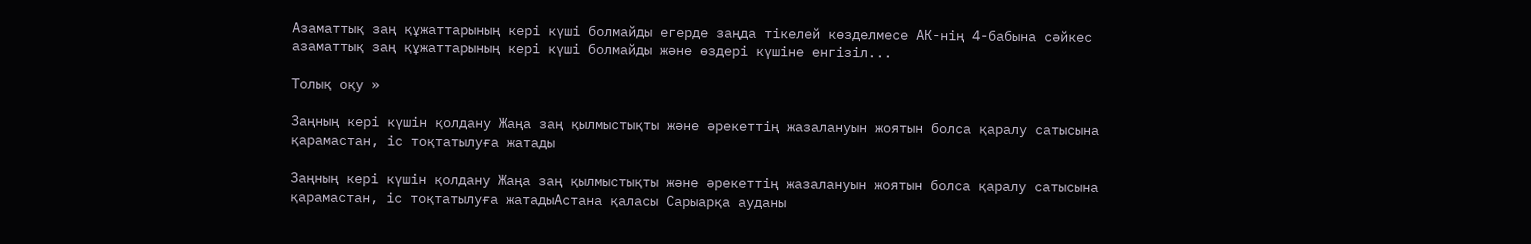Азаматтық заң құжаттарының керi күшi болмайды егерде заңда тiкелей көзделмесе АК-нің 4-бабына сәйкес азаматтық заң құжаттарының керi күшi болмайды және өздерi күшiне енгiзiл...

Толық оқу »

Заңның кері күшін қолдану Жаңа заң қылмыстықты және әрекеттің жазалануын жоятын болса қаралу сатысына қарамастан, іс тоқтатылуға жатады

Заңның кері күшін қолдану Жаңа заң қылмыстықты және әрекеттің жазалануын жоятын болса қаралу сатысына қарамастан, іс тоқтатылуға жатадыАстана қаласы Сарыарқа ауданы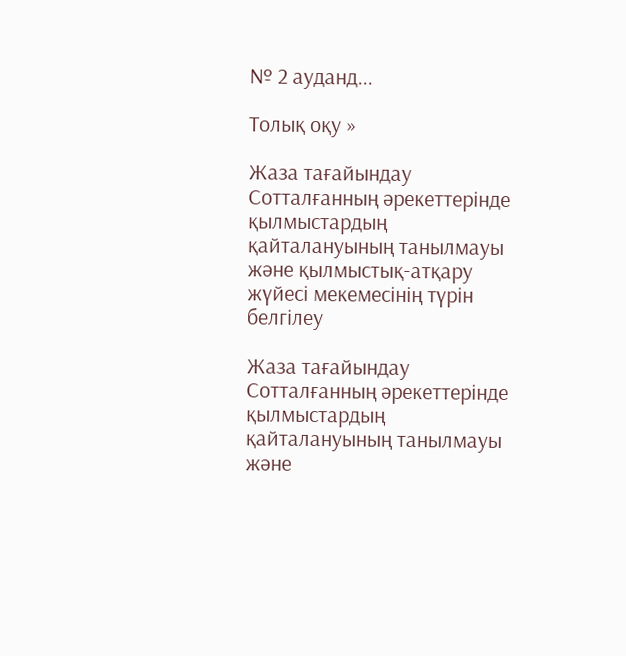№ 2 ауданд...

Толық оқу »

Жаза тағайындау Сотталғанның әрекеттерінде қылмыстардың қайталануының танылмауы және қылмыстық-атқару жүйесі мекемесінің түрін белгілеу

Жаза тағайындау Сотталғанның әрекеттерінде қылмыстардың қайталануының танылмауы және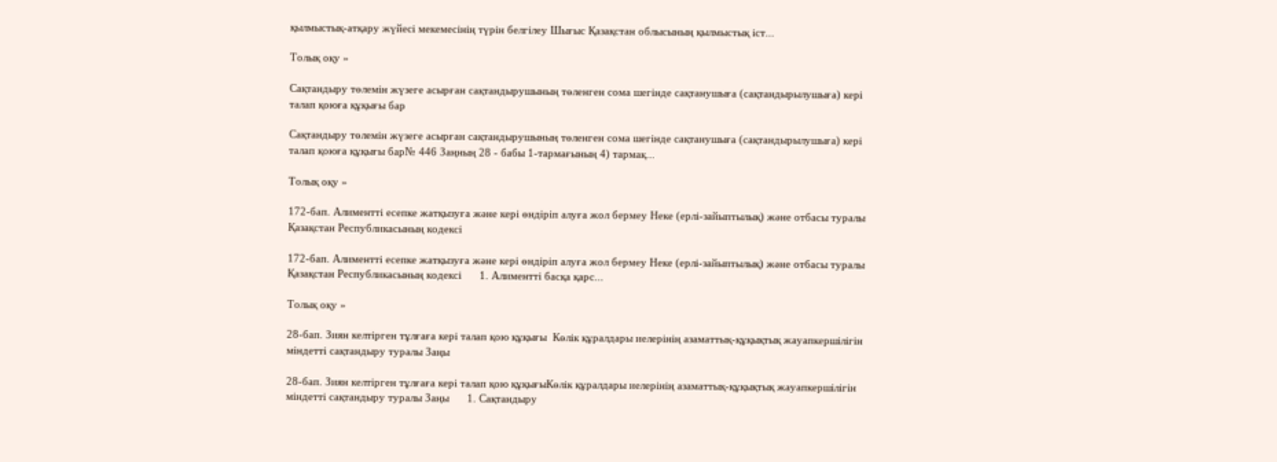қылмыстық-атқару жүйесі мекемесінің түрін белгілеу Шығыс Қазақстан облысының қылмыстық іст...

Толық оқу »

Сақтандыру төлемін жүзеге асырған сақтандырушының төленген сома шегінде сақтанушыға (сақтандырылушыға) кері талап қоюға құқығы бар

Сақтандыру төлемін жүзеге асырған сақтандырушының төленген сома шегінде сақтанушыға (сақтандырылушыға) кері талап қоюға құқығы бар№ 446 Заңның 28 - бабы 1-тармағының 4) тармақ...

Толық оқу »

172-бап. Алиментті есепке жатқызуға және кері өндіріп алуға жол бермеу Неке (ерлі-зайыптылық) және отбасы туралы Қазақстан Республикасының кодексі

172-бап. Алиментті есепке жатқызуға және кері өндіріп алуға жол бермеу Неке (ерлі-зайыптылық) және отбасы туралы Қазақстан Республикасының кодексі      1. Алиментті басқа қарс...

Толық оқу »

28-бап. Зиян келтiрген тұлғаға керi талап қою құқығы  Көлік құралдары иелерінің азаматтық-құқықтық жауапкершілігін міндетті сақтандыру туралы Заңы

28-бап. Зиян келтiрген тұлғаға керi талап қою құқығыКөлік құралдары иелерінің азаматтық-құқықтық жауапкершілігін міндетті сақтандыру туралы Заңы      1. Сақтандыру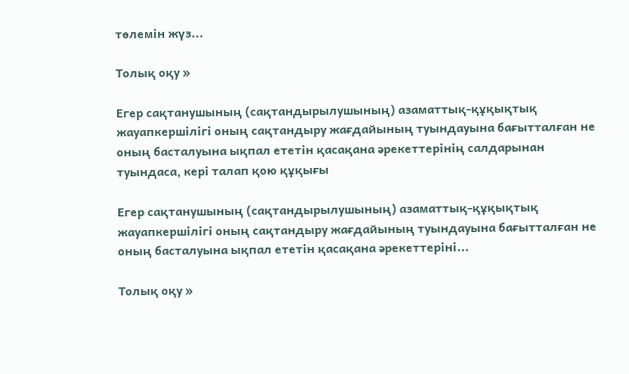төлемiн жүз...

Толық оқу »

Егер сақтанушының (сақтандырылушының) азаматтық-құқықтық жауапкершілігі оның сақтандыру жағдайының туындауына бағытталған не оның басталуына ықпал ететін қасақана әрекеттерінің салдарынан туындаса, кері талап қою құқығы

Егер сақтанушының (сақтандырылушының) азаматтық-құқықтық жауапкершілігі оның сақтандыру жағдайының туындауына бағытталған не оның басталуына ықпал ететін қасақана әрекеттеріні...

Толық оқу »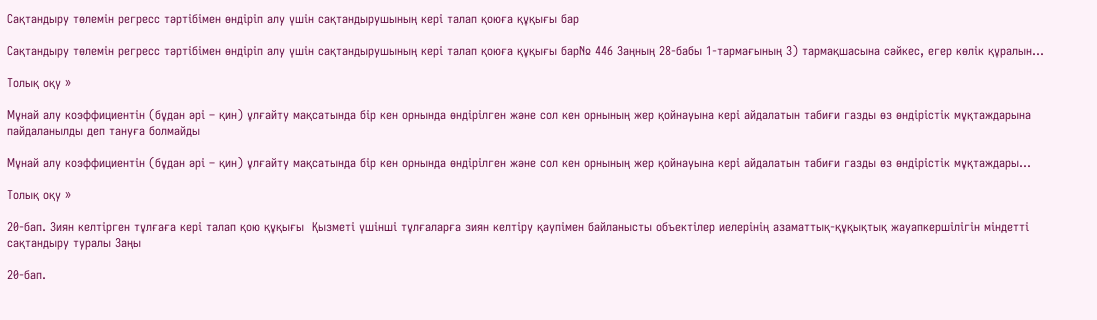Сақтандыру төлемін регресс тәртібімен өндіріп алу үшін сақтандырушының кері талап қоюға құқығы бар

Сақтандыру төлемін регресс тәртібімен өндіріп алу үшін сақтандырушының кері талап қоюға құқығы бар№ 446 Заңның 28-бабы 1-тармағының 3) тармақшасына сәйкес, егер көлік құралын...

Толық оқу »

Мұнай алу коэффициентін (бұдан әрі – қин) ұлғайту мақсатында бір кен орнында өндірілген және сол кен орнының жер қойнауына кері айдалатын табиғи газды өз өндірістік мұқтаждарына пайдаланылды деп тануға болмайды

Мұнай алу коэффициентін (бұдан әрі – қин) ұлғайту мақсатында бір кен орнында өндірілген және сол кен орнының жер қойнауына кері айдалатын табиғи газды өз өндірістік мұқтаждары...

Толық оқу »

20-бап. Зиян келтiрген тұлғаға керi талап қою құқығы  Қызметi үшiншi тұлғаларға зиян келтiру қаупiмен байланысты объектiлер иелерiнiң азаматтық-құқықтық жауапкершiлiгiн мiндеттi сақтандыру туралы Заңы

20-бап.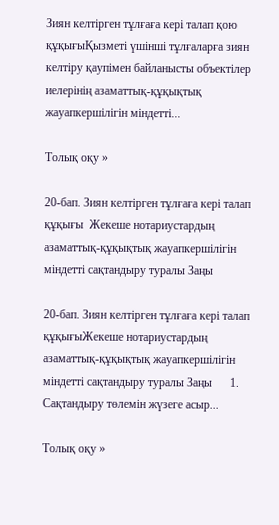Зиян келтiрген тұлғаға керi талап қою құқығыҚызметi үшiншi тұлғаларға зиян келтiру қаупiмен байланысты объектiлер иелерiнiң азаматтық-құқықтық жауапкершiлiгiн мiндеттi...

Толық оқу »

20-бап. Зиян келтiрген тұлғаға кері талап құқығы  Жекеше нотариустардың азаматтық-құқықтық жауапкершiлiгiн мiндеттi сақтандыру туралы Заңы

20-бап. Зиян келтiрген тұлғаға кері талап құқығыЖекеше нотариустардың азаматтық-құқықтық жауапкершiлiгiн мiндеттi сақтандыру туралы Заңы      1. Сақтандыру төлемiн жүзеге асыр...

Толық оқу »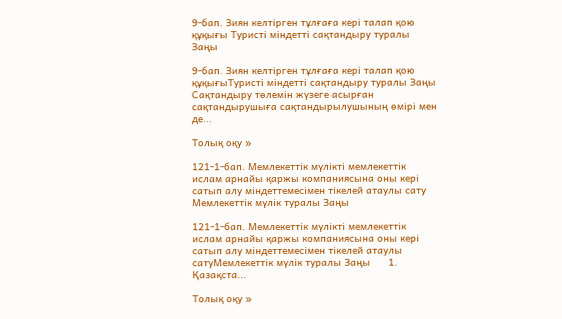9-бап. Зиян келтiрген тұлғаға керi талап қою құқығы Туристі мiндеттi сақтандыру туралы Заңы

9-бап. Зиян келтiрген тұлғаға керi талап қою құқығыТуристі мiндеттi сақтандыру туралы Заңы      Сақтандыру төлемін жүзеге асырған сақтандырушыға сақтандырылушының өмірі мен де...

Толық оқу »

121-1-бап. Мемлекеттік мүлікті мемлекеттік ислам арнайы қаржы компаниясына оны кері сатып алу міндеттемесімен тікелей атаулы сату Мемлекеттік мүлік туралы Заңы

121-1-бап. Мемлекеттік мүлікті мемлекеттік ислам арнайы қаржы компаниясына оны кері сатып алу міндеттемесімен тікелей атаулы сатуМемлекеттік мүлік туралы Заңы      1. Қазақста...

Толық оқу »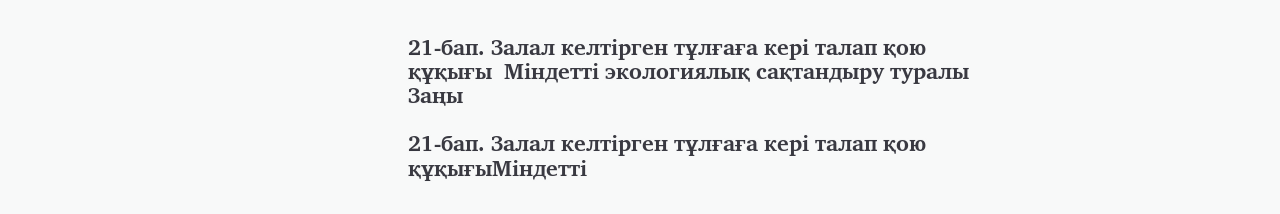21-бап. Залал келтірген тұлғаға кері талап қою құқығы  Мiндетті экологиялық сақтандыру туралы Заңы

21-бап. Залал келтірген тұлғаға кері талап қою құқығыМiндетті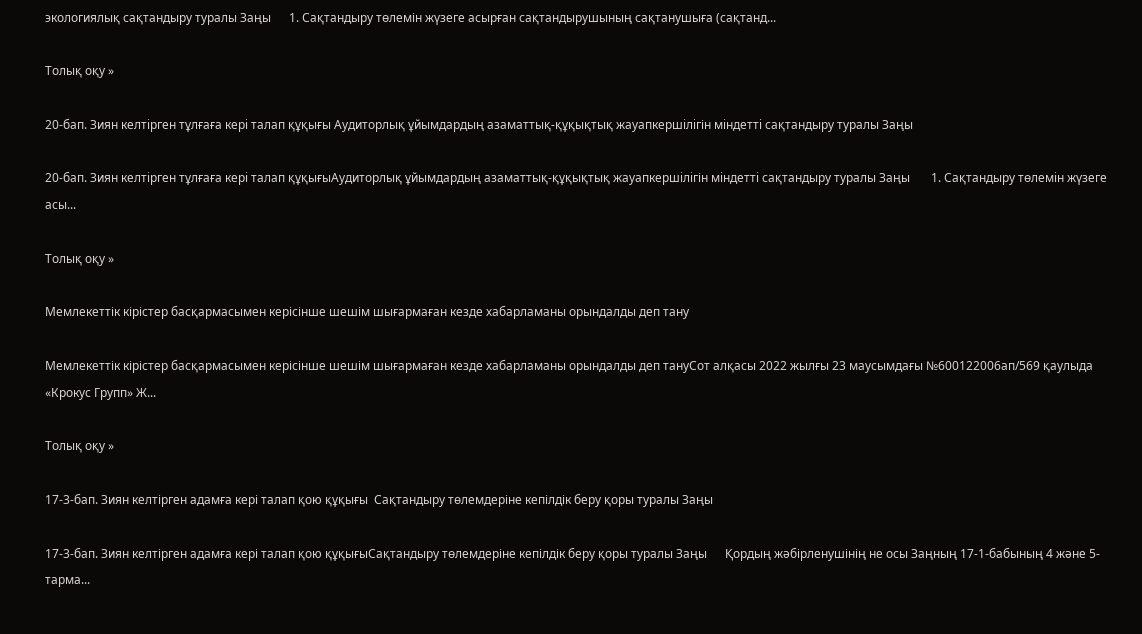экологиялық сақтандыру туралы Заңы      1. Сақтандыру төлемін жүзеге асырған сақтандырушының сақтанушыға (сақтанд...

Толық оқу »

20-бап. Зиян келтiрген тұлғаға керi талап құқығы Аудиторлық ұйымдардың азаматтық-құқықтық жауапкершiлiгін мiндеттi сақтандыру туралы Заңы

20-бап. Зиян келтiрген тұлғаға керi талап құқығыАудиторлық ұйымдардың азаматтық-құқықтық жауапкершiлiгін мiндеттi сақтандыру туралы Заңы       1. Сақтандыру төлемiн жүзеге асы...

Толық оқу »

Мемлекеттік кірістер басқармасымен керісінше шешім шығармаған кезде хабарламаны орындалды деп тану

Мемлекеттік кірістер басқармасымен керісінше шешім шығармаған кезде хабарламаны орындалды деп тануСот алқасы 2022 жылғы 23 маусымдағы №600122006ап/569 қаулыда «Крокус Групп» Ж...

Толық оқу »

17-3-бап. Зиян келтірген адамға кері талап қою құқығы  Сақтандыру төлемдеріне кепілдік беру қоры туралы Заңы

17-3-бап. Зиян келтірген адамға кері талап қою құқығыСақтандыру төлемдеріне кепілдік беру қоры туралы Заңы      Қордың жәбірленушінің не осы Заңның 17-1-бабының 4 және 5-тарма...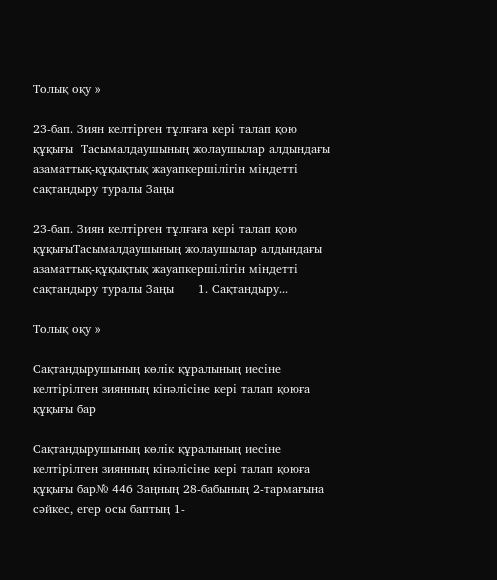Толық оқу »

23-бап. Зиян келтірген тұлғаға кері талап қою құқығы  Тасымалдаушының жолаушылар алдындағы азаматтық-құқықтық жауапкершілігін міндетті сақтандыру туралы Заңы

23-бап. Зиян келтірген тұлғаға кері талап қою құқығыТасымалдаушының жолаушылар алдындағы азаматтық-құқықтық жауапкершілігін міндетті сақтандыру туралы Заңы      1. Сақтандыру...

Толық оқу »

Сақтандырушының көлік құралының иесіне келтірілген зиянның кінәлісіне кері талап қоюға құқығы бар

Сақтандырушының көлік құралының иесіне келтірілген зиянның кінәлісіне кері талап қоюға құқығы бар№ 446 Заңның 28-бабының 2-тармағына сәйкес, егер осы баптың 1-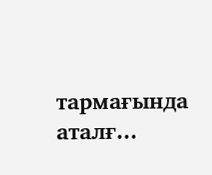тармағында аталғ...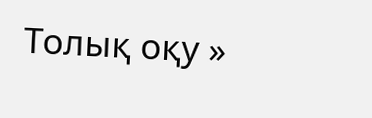Толық оқу »